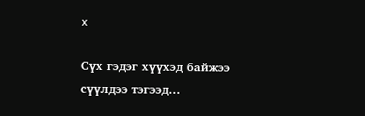x

Сүх гэдэг хүүхэд байжээ сүүлдээ тэгээд...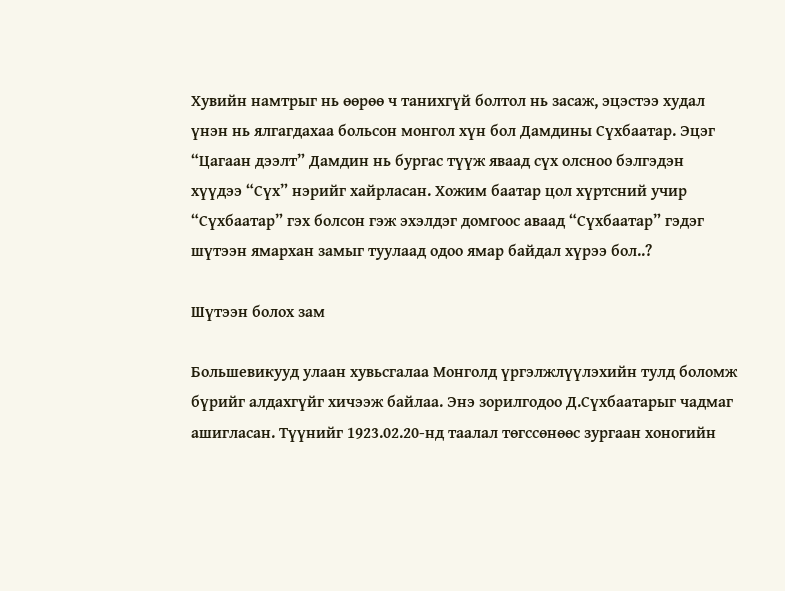Хувийн намтрыг нь өөрөө ч танихгүй болтол нь засаж, эцэстээ худал үнэн нь ялгагдахаа больсон монгол хүн бол Дамдины Сүхбаатар. Эцэг “Цагаан дээлт” Дамдин нь бургас түүж яваад сүх олсноо бэлгэдэн хүүдээ “Сүх” нэрийг хайрласан. Хожим баатар цол хүртсний учир “Сүхбаатар” гэх болсон гэж эхэлдэг домгоос аваад “Сүхбаатар” гэдэг шүтээн ямархан замыг туулаад одоо ямар байдал хүрээ бол..?

Шүтээн болох зам

Большевикууд улаан хувьсгалаа Монголд үргэлжлүүлэхийн тулд боломж бүрийг алдахгүйг хичээж байлаа. Энэ зорилгодоо Д.Сүхбаатарыг чадмаг ашигласан. Түүнийг 1923.02.20-нд таалал төгссөнөөс зургаан хоногийн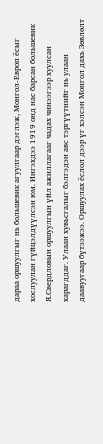дараа оршуулгыг нь большевик агуулгаар дэглэж, Монгол-Европ ёсыг хослуулан гүйцэлдүүлсэн юм. Ингэхдээ 1919 онд нас барсан большевик Я.Свердловын оршуулгын үйл ажиллагааг чадах чинээгээр хуулсан харагддаг. Улаан хувьсгалыг бэлгэдэн авс тэргүүтнийг нь улаан даавуугаар бүтээжээ. Оршуулах ёслол дээр үг хэлсэн Монгол дахь Зөвлөлт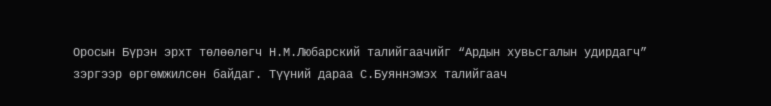Оросын Бүрэн эрхт төлөөлөгч Н.М.Любарский талийгаачийг “Ардын хувьсгалын удирдагч” зэргээр өргөмжилсөн байдаг. Түүний дараа С.Буяннэмэх талийгаач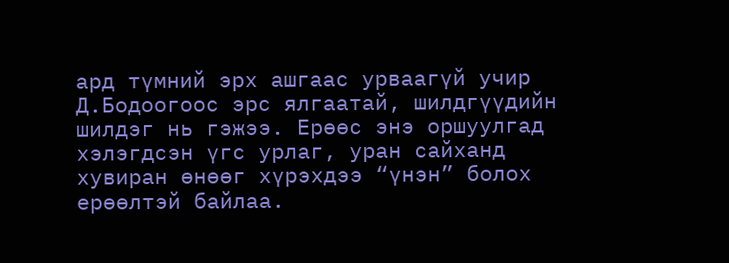ард түмний эрх ашгаас урваагүй учир Д.Бодоогоос эрс ялгаатай, шилдгүүдийн шилдэг нь гэжээ. Ерөөс энэ оршуулгад хэлэгдсэн үгс урлаг, уран сайханд хувиран өнөөг хүрэхдээ “үнэн” болох ерөөлтэй байлаа.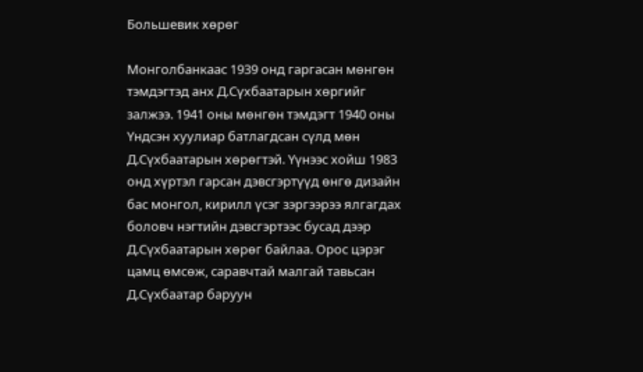Большевик хөрөг

Монголбанкаас 1939 онд гаргасан мөнгөн тэмдэгтэд анх Д.Сүхбаатарын хөргийг залжээ. 1941 оны мөнгөн тэмдэгт 1940 оны Үндсэн хуулиар батлагдсан сүлд мөн Д.Сүхбаатарын хөрөгтэй. Үүнээс хойш 1983 онд хүртэл гарсан дэвсгэртүүд өнгө дизайн бас монгол, кирилл үсэг зэргээрээ ялгагдах боловч нэгтийн дэвсгэртээс бусад дээр Д.Сүхбаатарын хөрөг байлаа. Орос цэрэг цамц өмсөж, саравчтай малгай тавьсан Д.Сүхбаатар баруун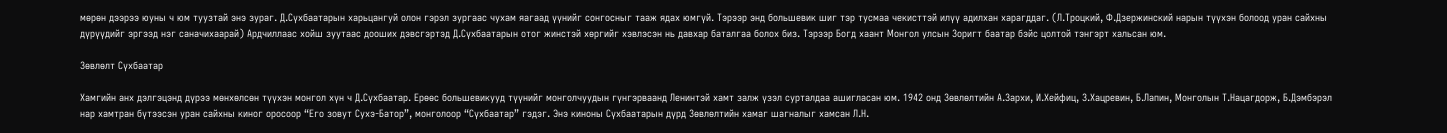мөрөн дээрээ юуны ч юм туузтай энэ зураг. Д.Сүхбаатарын харьцангуй олон гэрэл зургаас чухам яагаад үүнийг сонгосныг тааж ядах юмгүй. Тэрээр энд большевик шиг тэр тусмаа чекисттэй илүү адилхан харагддаг. (Л.Троцкий, Ф.Дзержинский нарын түүхэн болоод уран сайхны дүрүүдийг эргээд нэг саначихаарай) Ардчиллаас хойш зуутаас дооших дэвсгэртэд Д.Сүхбаатарын отог жинстэй хөргийг хэвлэсэн нь давхар баталгаа болох биз. Тэрээр Богд хаант Монгол улсын Зоригт баатар бэйс цолтой тэнгэрт хальсан юм.

Зөвлөлт Сүхбаатар

Хамгийн анх дэлгэцэнд дүрээ мөнхөлсөн түүхэн монгол хүн ч Д.Сүхбаатар. Ерөөс большевикууд түүнийг монголчуудын гүнгэрваанд Ленинтэй хамт залж үзэл сурталдаа ашигласан юм. 1942 онд Зөвлөлтийн А.Зархи, И.Хейфиц, З.Хацревин, Б.Лапин, Монголын Т.Нацагдорж, Б.Дэмбэрэл нар хамтран бүтээсэн уран сайхны киног оросоор “Его зовут Сухэ-Батор”, монголоор “Сүхбаатар” гэдэг. Энэ киноны Сүхбаатарын дүрд Зөвлөлтийн хамаг шагналыг хамсан Л.Н.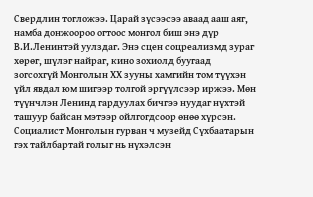Свердлин тогложээ. Царай зүсээсээ аваад ааш аяг, намба донжоороо огтоос монгол биш энэ дүр В.И.Ленинтэй уулздаг. Энэ сцен соцреализмд зураг хөрөг, шүлэг найраг, кино зохиолд буугаад зогсохгүй Монголын ХХ зууны хамгийн том түүхэн үйл явдал юм шигээр толгой эргүүлсээр иржээ. Мөн түүнчлэн Ленинд гардуулах бичгээ нуудаг нүхтэй ташуур байсан мэтээр ойлгогдсоор өнөө хүрсэн. Социалист Монголын гурван ч музейд Сүхбаатарын гэх тайлбартай голыг нь нүхэлсэн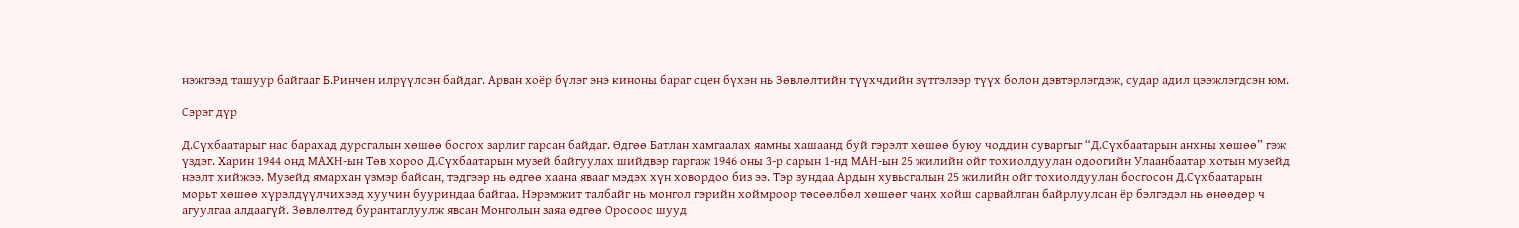нэжгээд ташуур байгааг Б.Ринчен илрүүлсэн байдаг. Арван хоёр бүлэг энэ киноны бараг сцен бүхэн нь Зөвлөлтийн түүхчдийн зүтгэлээр түүх болон дэвтэрлэгдэж, судар адил цээжлэгдсэн юм.

Сэрэг дүр

Д.Сүхбаатарыг нас барахад дурсгалын хөшөө босгох зарлиг гарсан байдаг. Өдгөө Батлан хамгаалах яамны хашаанд буй гэрэлт хөшөө буюу чоддин суваргыг “Д.Сүхбаатарын анхны хөшөө” гэж үздэг. Харин 1944 онд МАХН-ын Төв хороо Д.Сүхбаатарын музей байгуулах шийдвэр гаргаж 1946 оны 3-р сарын 1-нд МАН-ын 25 жилийн ойг тохиолдуулан одоогийн Улаанбаатар хотын музейд нээлт хийжээ. Музейд ямархан үзмэр байсан, тэдгээр нь өдгөө хаана явааг мэдэх хүн ховордоо биз ээ. Тэр зундаа Ардын хувьсгалын 25 жилийн ойг тохиолдуулан босгосон Д.Сүхбаатарын морьт хөшөө хүрэлдүүлчихээд хуучин бууриндаа байгаа. Нэрэмжит талбайг нь монгол гэрийн хоймроор төсөөлбөл хөшөөг чанх хойш сарвайлган байрлуулсан ёр бэлгэдэл нь өнөөдөр ч агуулгаа алдаагүй. Зөвлөлтөд бурантаглуулж явсан Монголын заяа өдгөө Оросоос шууд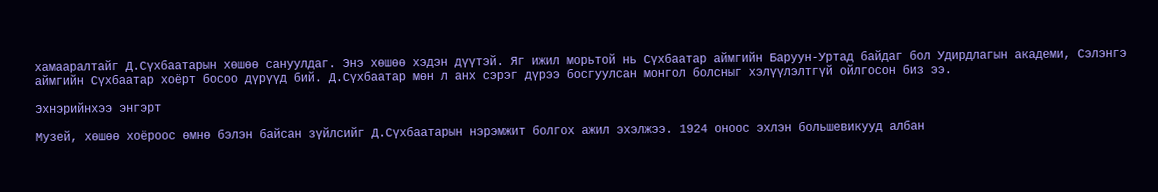хамааралтайг Д.Сүхбаатарын хөшөө сануулдаг. Энэ хөшөө хэдэн дүүтэй. Яг ижил морьтой нь Сүхбаатар аймгийн Баруун-Уртад байдаг бол Удирдлагын академи, Сэлэнгэ аймгийн Сүхбаатар хоёрт босоо дүрүүд бий. Д.Сүхбаатар мөн л анх сэрэг дүрээ босгуулсан монгол болсныг хэлүүлэлтгүй ойлгосон биз ээ.

Эхнэрийнхээ энгэрт

Музей, хөшөө хоёроос өмнө бэлэн байсан зүйлсийг Д.Сүхбаатарын нэрэмжит болгох ажил эхэлжээ. 1924 оноос эхлэн большевикууд албан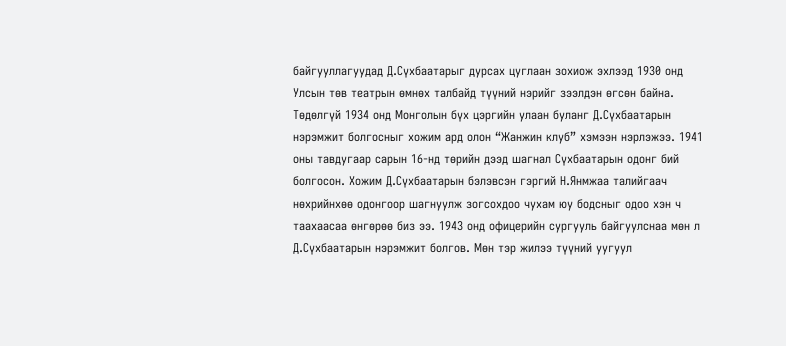байгууллагуудад Д.Сүхбаатарыг дурсах цуглаан зохиож эхлээд 1930 онд Улсын төв театрын өмнөх талбайд түүний нэрийг зээлдэн өгсөн байна. Төдөлгүй 1934 онд Монголын бүх цэргийн улаан буланг Д.Сүхбаатарын нэрэмжит болгосныг хожим ард олон “Жанжин клуб” хэмээн нэрлэжээ. 1941 оны тавдугаар сарын 16-нд төрийн дээд шагнал Сүхбаатарын одонг бий болгосон. Хожим Д.Сүхбаатарын бэлэвсэн гэргий Н.Янмжаа талийгаач нөхрийнхөө одонгоор шагнуулж зогсохдоо чухам юу бодсныг одоо хэн ч таахаасаа өнгөрөө биз ээ. 1943 онд офицерийн сургууль байгуулснаа мөн л Д.Сүхбаатарын нэрэмжит болгов. Мөн тэр жилээ түүний уугуул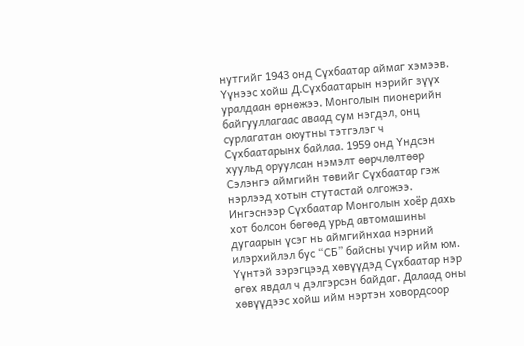нутгийг 1943 онд Сүхбаатар аймаг хэмээв. Үүнээс хойш Д.Сүхбаатарын нэрийг зүүх уралдаан өрнөжээ. Монголын пионерийн байгууллагаас аваад сум нэгдэл, онц сурлагатан оюутны тэтгэлэг ч Сүхбаатарынх байлаа. 1959 онд Үндсэн хуульд оруулсан нэмэлт өөрчлөлтөөр Сэлэнгэ аймгийн төвийг Сүхбаатар гэж нэрлээд хотын стутастай олгожээ. Ингэснээр Сүхбаатар Монголын хоёр дахь хот болсон бөгөөд урьд автомашины дугаарын үсэг нь аймгийнхаа нэрний илэрхийлэл бус “СБ” байсны учир ийм юм. Үүнтэй зэрэгцээд хөвүүдэд Сүхбаатар нэр өгөх явдал ч дэлгэрсэн байдаг. Далаад оны хөвүүдээс хойш ийм нэртэн ховордсоор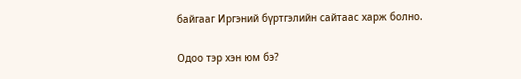байгааг Иргэний бүртгэлийн сайтаас харж болно.

Одоо тэр хэн юм бэ?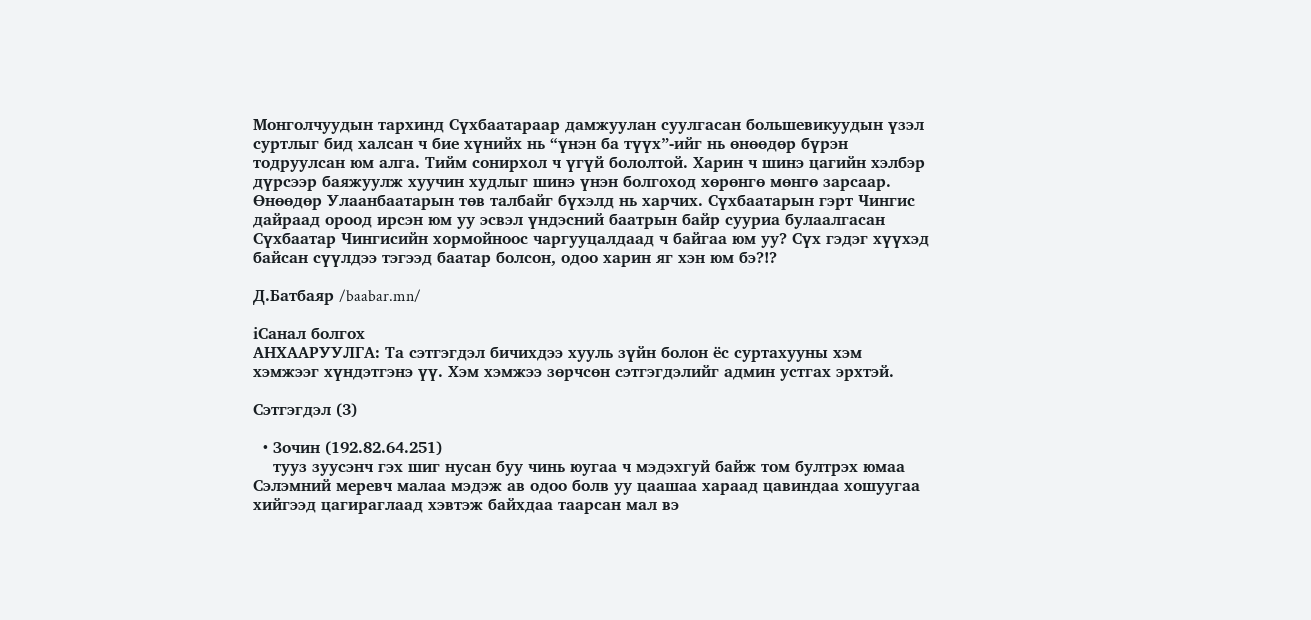Монголчуудын тархинд Сүхбаатараар дамжуулан суулгасан большевикуудын үзэл суртлыг бид халсан ч бие хүнийх нь “үнэн ба түүх”-ийг нь өнөөдөр бүрэн тодруулсан юм алга. Тийм сонирхол ч үгүй бололтой. Харин ч шинэ цагийн хэлбэр дүрсээр баяжуулж хуучин худлыг шинэ үнэн болгоход хөрөнгө мөнгө зарсаар. Өнөөдөр Улаанбаатарын төв талбайг бүхэлд нь харчих. Сүхбаатарын гэрт Чингис дайраад ороод ирсэн юм уу эсвэл үндэсний баатрын байр сууриа булаалгасан Сүхбаатар Чингисийн хормойноос чаргууцалдаад ч байгаа юм уу? Сүх гэдэг хүүхэд байсан сүүлдээ тэгээд баатар болсон, одоо харин яг хэн юм бэ?!?

Д.Батбаяр /baabar.mn/

iСанал болгох
АНХААРУУЛГА: Та сэтгэгдэл бичихдээ хууль зүйн болон ёс суртахууны хэм хэмжээг хүндэтгэнэ үү. Хэм хэмжээ зөрчсөн сэтгэгдэлийг админ устгах эрхтэй.

Сэтгэгдэл (3)

  • Зочин (192.82.64.251)
    тууз зуусэнч гэх шиг нусан буу чинь юугаа ч мэдэхгуй байж том бултрэх юмаа Сэлэмний меревч малаа мэдэж ав одоо болв уу цаашаа хараад цавиндаа хошуугаа хийгээд цагираглаад хэвтэж байхдаа таарсан мал вэ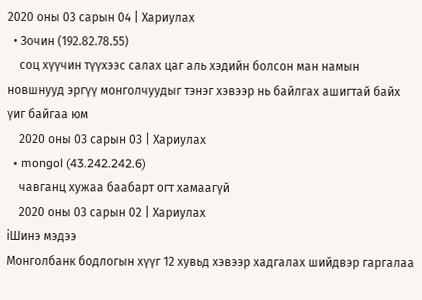2020 оны 03 сарын 04 | Хариулах
  • Зочин (192.82.78.55)
    соц хүүчин түүхээс салах цаг аль хэдийн болсон ман намын новшнууд эргүү монголчуудыг тэнэг хэвээр нь байлгах ашигтай байх үиг байгаа юм
    2020 оны 03 сарын 03 | Хариулах
  • mongol (43.242.242.6)
    чавганц хужаа баабарт огт хамаагүй
    2020 оны 03 сарын 02 | Хариулах
iШинэ мэдээ
Монголбанк бодлогын хүүг 12 хувьд хэвээр хадгалах шийдвэр гаргалаа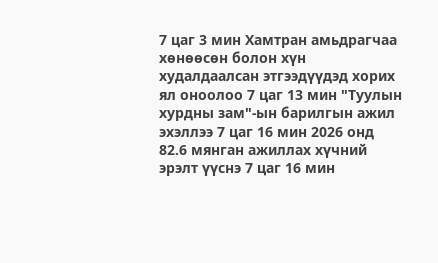7 цаг 3 мин Хамтран амьдрагчаа хөнөөсөн болон хүн худалдаалсан этгээдүүдэд хорих ял оноолоо 7 цаг 13 мин "Туулын хурдны зам"-ын барилгын ажил эхэллээ 7 цаг 16 мин 2026 онд 82.6 мянган ажиллах хүчний эрэлт үүснэ 7 цаг 16 мин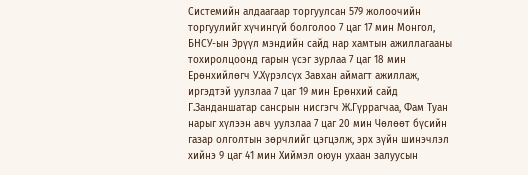Системийн алдаагаар торгуулсан 579 жолоочийн торгуулийг хүчингүй болголоо 7 цаг 17 мин Монгол, БНСУ-ын Эрүүл мэндийн сайд нар хамтын ажиллагааны тохиролцоонд гарын үсэг зурлаа 7 цаг 18 мин Ерөнхийлөгч У.Хүрэлсүх Завхан аймагт ажиллаж, иргэдтэй уулзлаа 7 цаг 19 мин Ерөнхий сайд Г.Занданшатар сансрын нисгэгч Ж.Гүррагчаа, Фам Туан нарыг хүлээн авч уулзлаа 7 цаг 20 мин Чөлөөт бүсийн газар олголтын зөрчлийг цэгцэлж, эрх зүйн шинэчлэл хийнэ 9 цаг 41 мин Хиймэл оюун ухаан залуусын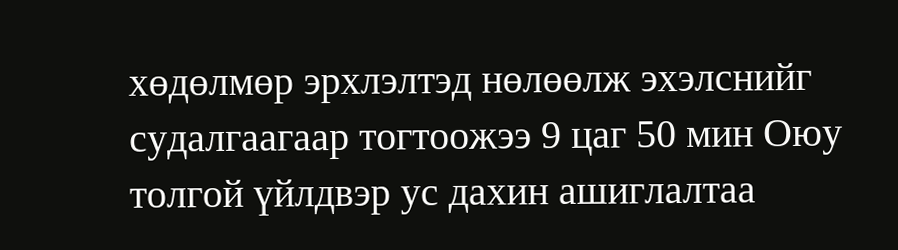хөдөлмөр эрхлэлтэд нөлөөлж эхэлснийг судалгаагаар тогтоожээ 9 цаг 50 мин Оюу толгой үйлдвэр ус дахин ашиглалтаа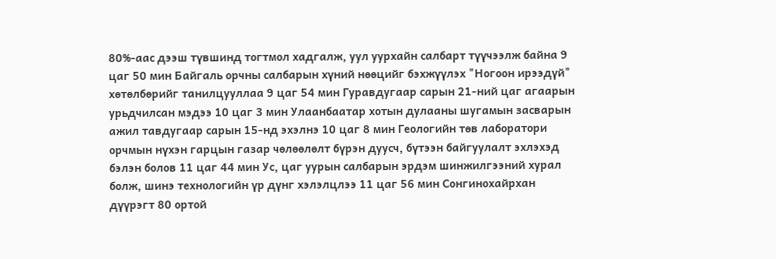80%-аас дээш түвшинд тогтмол хадгалж, уул уурхайн салбарт түүчээлж байна 9 цаг 50 мин Байгаль орчны салбарын хүний нөөцийг бэхжүүлэх "Ногоон ирээдүй" хөтөлбөрийг танилцууллаа 9 цаг 54 мин Гуравдугаар сарын 21-ний цаг агаарын урьдчилсан мэдээ 10 цаг 3 мин Улаанбаатар хотын дулааны шугамын засварын ажил тавдугаар сарын 15-нд эхэлнэ 10 цаг 8 мин Геологийн төв лаборатори орчмын нүхэн гарцын газар чөлөөлөлт бүрэн дуусч, бүтээн байгуулалт эхлэхэд бэлэн болов 11 цаг 44 мин Ус, цаг уурын салбарын эрдэм шинжилгээний хурал болж, шинэ технологийн үр дүнг хэлэлцлээ 11 цаг 56 мин Сонгинохайрхан дүүрэгт 80 ортой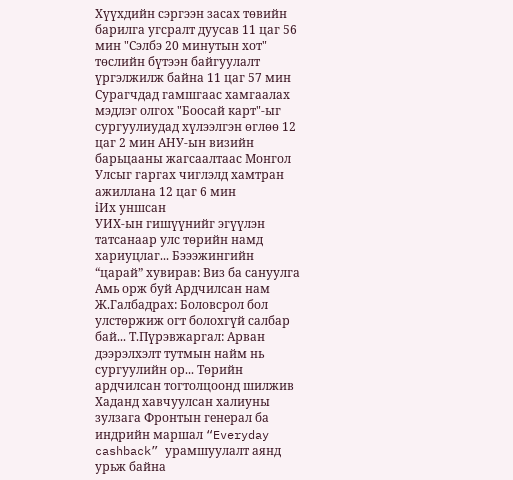Хүүхдийн сэргээн засах төвийн барилга угсралт дуусав 11 цаг 56 мин "Сэлбэ 20 минутын хот" төслийн бүтээн байгуулалт үргэлжилж байна 11 цаг 57 мин Сурагчдад гамшгаас хамгаалах мэдлэг олгох "Боосай карт"-ыг сургуулиудад хүлээлгэн өглөө 12 цаг 2 мин АНУ-ын визийн барьцааны жагсаалтаас Монгол Улсыг гаргах чиглэлд хамтран ажиллана 12 цаг 6 мин
iИх уншсан
УИХ-ын гишүүнийг эгүүлэн татсанаар улс төрийн намд хариуцлаг... Бэээжингийн “царай” хувирав: Виз ба сануулга Амь орж буй Ардчилсан нам Ж.Галбадрах: Боловсрол бол улстөржиж огт болохгүй салбар бай... Т.Пүрэвжаргал: Арван дээрэлхэлт тутмын найм нь сургуулийн ор... Төрийн ардчилсан тогтолцоонд шилжив Хаданд хавчуулсан халиуны зулзага Фронтын генерал ба индрийн маршал “Everyday cashback” урамшуулалт аянд урьж байна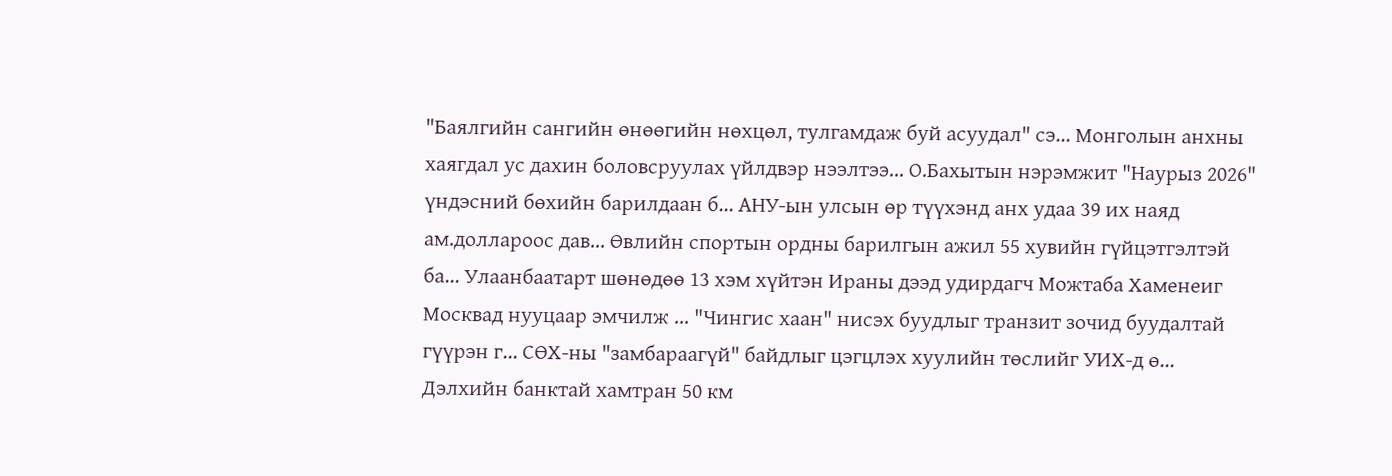"Баялгийн сангийн өнөөгийн нөхцөл, тулгамдаж буй асуудал" сэ... Монголын анхны хаягдал ус дахин боловсруулах үйлдвэр нээлтээ... О.Бахытын нэрэмжит "Наурыз 2026" үндэсний бөхийн барилдаан б... АНУ-ын улсын өр түүхэнд анх удаа 39 их наяд ам.доллароос дав... Өвлийн спортын ордны барилгын ажил 55 хувийн гүйцэтгэлтэй ба... Улаанбаатарт шөнөдөө 13 хэм хүйтэн Ираны дээд удирдагч Можтаба Хаменеиг Москвад нууцаар эмчилж ... "Чингис хаан" нисэх буудлыг транзит зочид буудалтай гүүрэн г... СӨХ-ны "замбараагүй" байдлыг цэгцлэх хуулийн төслийг УИХ-д ө... Дэлхийн банктай хамтран 50 км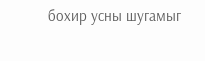бохир усны шугамыг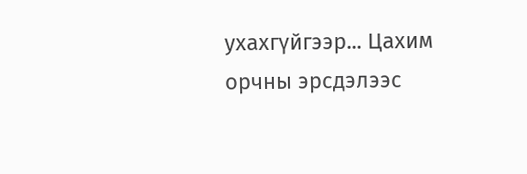ухахгүйгээр... Цахим орчны эрсдэлээс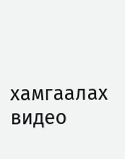хамгаалах видео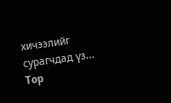хичээлийг сурагчдад үз...
Top